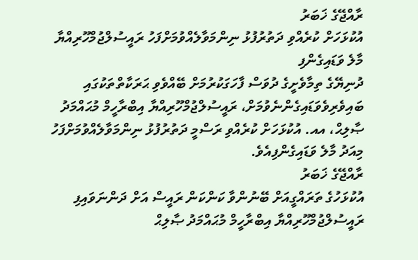ރާއްޖޭގެ ޚަބަރު
އުކުޅަހަށް ކުރެއްވި ދަތުރުފުޅު ނިންމަވާލެއްވުމަށްފަހު ރައީސުލްޖުމްހޫރިއްޔާ މާލެ ވަޑައިގެންފި
ދުނިޔޭގެ ތިމާވެށީގެ ދުވަސް ފާހަގަކުރުމަށް ބޭއްވެވި ޙަރަކާތްތަކުގައި ބައިވެރިވެވަޑައިގެންނެވުމަށް، ރައީސުލްޖުމްހޫރިއްޔާ އިބްރާހީމް މުޙައްމަދު ޞާލިޙް، އއ. އުކުޅަހަށް ކުރެއްވި ރަސްމީ ދަތުރުފުޅު ނިންމަވާލެއްވުމަށްފަހު މިއަދު މާލެ ވަޑައިގެންފިއެވެ.
ރާއްޖޭގެ ޚަބަރު
އުކުޅަހުގެ ތަރައްގީއަށް ބޭނުންވާ ކަންކަން ރައީސް އަށް ދަންނަވައިފި
ރައީސުލްޖުމްހޫރިއްޔާ އިބްރާހީމް މުޙައްމަދު ޞާލިޙް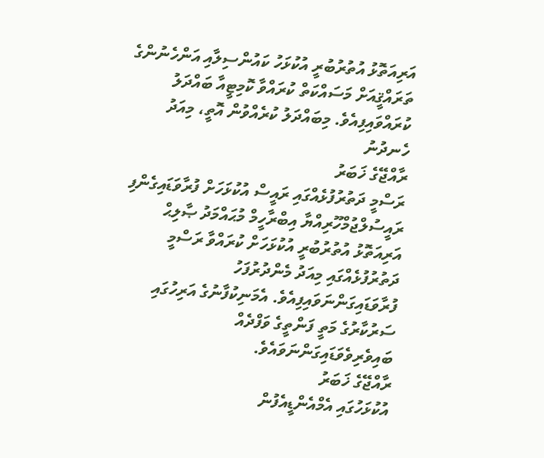އަރިއަތޮޅު އުތުރުބުރީ އުކުޅަހު ކައުންސިލާއި އަންހެނުންގެ ތަރައްޤީއަށް މަސައްކަތް ކުރައްވާ ކޮމިޓީއާ ބައްދަލު ކުރައްވައިފިއެވެ. މިބައްދަލު ކުރެއްވުން އޮތީ، މިއަދު ހެނދުނު
ރާއްޖޭގެ ޚަބަރު
ރަސްމީ ދަތުރުފުޅެއްގައި ރައީސް އުކުޅަހަށް ފުރާވަޑައިގެންފި
ރައީސުލްޖުމްހޫރިއްޔާ އިބްރާހީމް މުޙައްމަދު ޞާލިޙް އަރިއަތޮޅު އުތުރުބުރީ އުކުޅަހަށް ކުރައްވާ ރަސްމީ ދަތުރުފުޅެއްގައި މިއަދު މެންދުރުފަހު ފުރާވަޑައިގަންނަވައިފިއެވެ. އެމަނިކުފާނުގެ އަރިހުގައި ސަރުކާރުގެ މަތީ ފަންތީގެ ވަފްދެއް ބައިވެރިވެވަޑައިގަންނަވައެވެ.
ރާއްޖޭގެ ޚަބަރު
އުކުޅަހުގައި އެމްއެންޑީއެފުން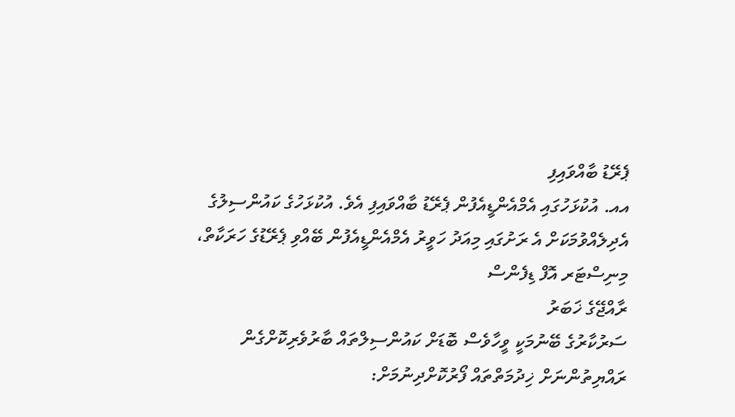ޕެރޭޑު ބާއްވައިފި
އއ. އުކުޅަހުގައި އެމްއެންޑީއެފުން ޕެރޭޑު ބާއްވައިފި އެވެ. އުކުޅަހުގެ ކައުންސިލުގެ އެދިލެއްވުމަކަށް އެ ރަށުގައި މިއަދު ހަވީރު އެމްއެންޑީއެފުން ބޭއްވި ޕެރޭޑުގެ ހަރަކާތް، މިނިސްޓަރ އޮފް ޑިފެންސް
ރާއްޖޭގެ ޚަބަރު
ސަރުކާރުގެ ބޭނުމަކީ ވީހާވެސް ބޮޑަށް ކައުންސިލްތައް ބާރުވެރިކޮށްގެން ރައްޔިތުންނަށް ޚިދުމަތްތައް ފޯރުކޮށްދިނުމަށް: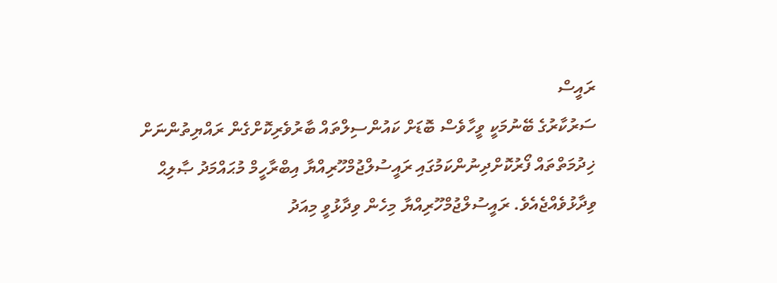ރައީސް
ސަރުކާރުގެ ބޭނުމަކީ ވީހާވެސް ބޮޑަށް ކައުންސިލްތައް ބާރުވެރިކޮށްގެން ރައްޔިތުންނަށް ޚިދުމަތްތައް ފޯރުކޮށްދިނުންކަމުގައި ރައީސުލްޖުމްހޫރިއްޔާ އިބްރާހީމް މުޙައްމަދު ޞާލިޙް ވިދާޅުވެއްޖެއެވެ. ރައީސުލްޖުމްހޫރިއްޔާ މިހެން ވިދާޅުވީ މިއަދު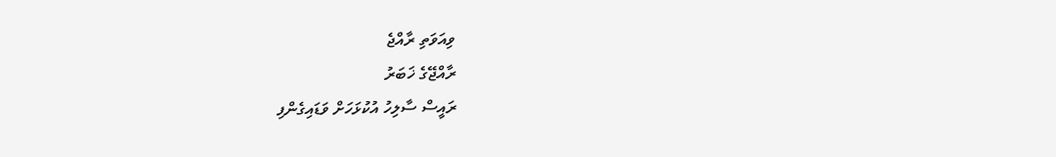ވިއަވަތި ރާއްޖެ
ރާއްޖޭގެ ޚަބަރު
ރައީސް ސާލިހު އުކުޅަހަށް ވަޑައިގެންފި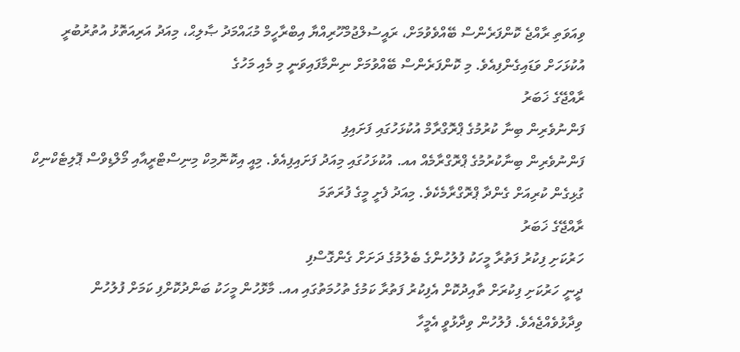ވިއަވަތި ރާއްޖެ ކޮންފަރެންސް ބޭއްވެވުމަށް، ރައީސުލްޖުމްހޫރިއްޔާ އިބްރާހީމް މުޙައްމަދު ޞާލިޙް، މިއަދު އަރިއަތޮޅު އުތުރުބުރީ އުކުޅަހަށް ވަޑައިގެންފިއެވެ. މި ކޮންފަރެންސް ބޭއްވުމަށް ނިންމާފައިވަނީ މި މެއި މަހުގެ
ރާއްޖޭގެ ޚަބަރު
ފަންނުވެރިން ބިނާ ކުރުމުގެ ޕްރޮގްރާމް އުކުޅަހުގައި ފަށައިފި
ފަންނުވެރިން ބިނާކުރުމުގެ ޕްރޮގްރާމެއް އއ. އުކުޅަހުގައި މިއަދު ފަށައިފިއެވެ. މިއީ އިކޮނޮމިކް މިނިސްޓްރީއާއި މޯލްޑިވްސް ޕޮލިޓެކްނިކް ގުޅިގެން ކުރިއަށް ގެންދާ ޕްރޮގްރާމެކެވެ. މިއަދު ފެށީ މީގެ ފުރަތަމަ
ރާއްޖޭގެ ޚަބަރު
ހަރުކަށި ފިކުރު ފަތުރާ މީހަކު ފުލުހުންގެ ބެލުމުގެ ދަށަށް ގެންގޮސްފި
ދީނީ ހަރުކަށި ފިކުރަށް ތާއިދުކޮށް އެފިކުރު ފަތުރާ ކަމުގެ ތުހުމަތުގައި އއ. މާޅޮހުން މީހަކު ބަންދުކޮށްފި ކަމަށް ފުލުހުން ވިދާޅުވެއްޖެއެވެ. ފުލުހުން ވިދާޅުވީ އެމީހާ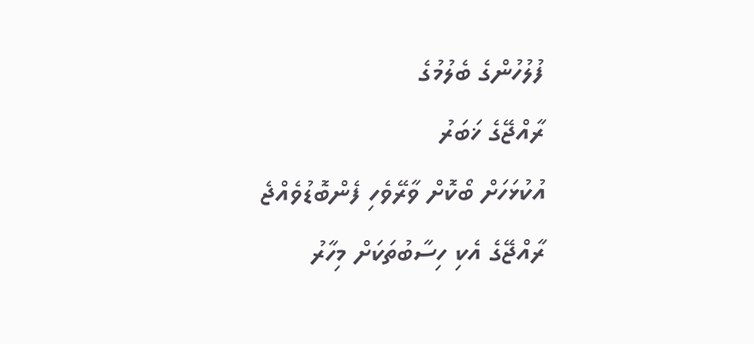ފުލުހުންގެ ބެލުމުގެ
ރާއްޖޭގެ ޚަބަރު
އުކުޅަހަށް ބޯކޮށް ވާރޭވެހި ފެންބޮޑުވެއްޖެ
ރާއްޖޭގެ އެކި ހިސާބުތަކަށް މިހާރު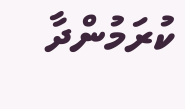ކުރަމުންދާ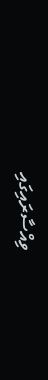ވިއްސާރައިގައި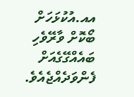އއ.އުކުޅަހަށް ބޯކޮށް ވާރޭވެހި ބައެއްގޭގެއަށް ފެންވަދެއްޖެއެވެ.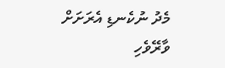މެދު ނުކެނޑި އެރަށަށް ވާރޭވެހި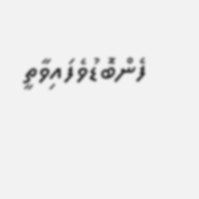ފެންބޮޑުވެފައިވާތީ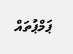ޕަމްޕުތައް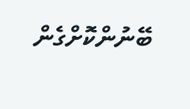ބޭނުންކޮށްގެން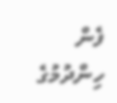ފެން ހިންދުމުގެ